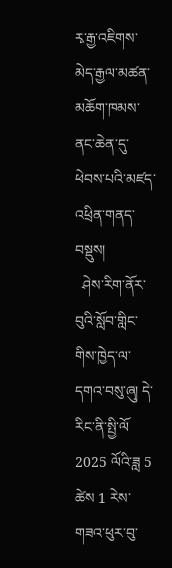རྭ་རྒྱ་འཇིགས་མེད་རྒྱལ་མཚན་མཆོག་ཁམས་ནང་ཆེན་དུ་ཕེབས་པའི་མཛད་འཕྲིན་གནད་བསྡུས།
  ཤེས་རིག་ནོར་བུའི་སློབ་གླིང་གིས་ཁྱེད་ལ་དགའ་བསུ་ཞུ། དེ་རིང་ནི་སྤྱི་ལོ 2025 ལོའི་ཟླ 5 ཚེས 1 རེས་གཟའ་ཕུར་བུ་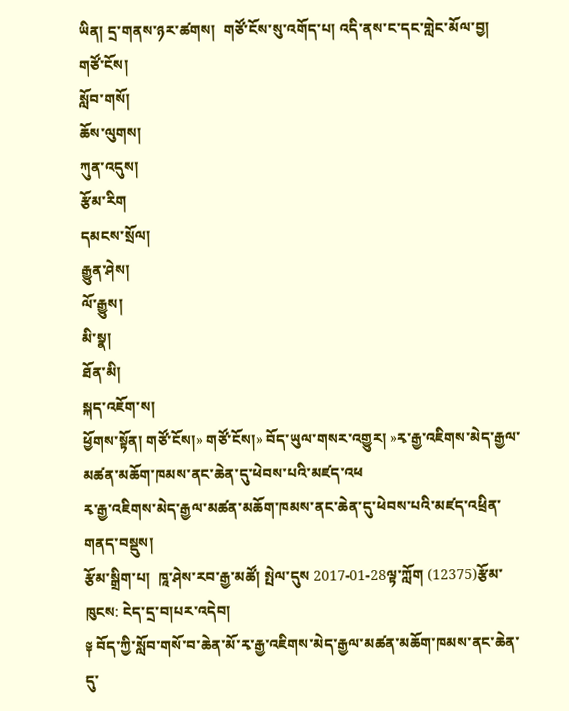ཡིན། དྲ་གནས་ཉར་ཚགས།  གཙོ་ངོས་སུ་འགོད་པ། འདི་ནས་ང་དང་གླེང་མོལ་བྱ།
གཙོ་ངོས།
སློབ་གསོ།
ཆོས་ལུགས།
ཀུན་འདུས།
རྩོམ་རིག
དམངས་སྲོལ།
རྒྱུན་ཤེས།
ལོ་རྒྱུས།
མི་སྣ།
ཐོན་མི།
སྐད་འཇོག་ས།
ཕྱོགས་སྟོན། གཙོ་ངོས།» གཙོ་ངོས།» བོད་ཡུལ་གསར་འགྱུར། »རྭ་རྒྱ་འཇིགས་མེད་རྒྱལ་མཚན་མཆོག་ཁམས་ནང་ཆེན་དུ་ཕེབས་པའི་མཛད་འཕ
རྭ་རྒྱ་འཇིགས་མེད་རྒྱལ་མཚན་མཆོག་ཁམས་ནང་ཆེན་དུ་ཕེབས་པའི་མཛད་འཕྲིན་གནད་བསྡུས།
རྩོམ་སྒྲིག་པ།  ཁཱ་ཤེས་རབ་རྒྱ་མཚོ། སྤེལ་དུས 2017-01-28ལྟ་ཀློག (12375)རྩོམ་ཁུངས: ངེད་དྲ་བ།པར་འདེབ།
༈ བོད་ཀྱི་སློབ་གསོ་བ་ཆེན་མོ་རྭ་རྒྱ་འཇིགས་མེད་རྒྱལ་མཚན་མཆོག་ཁམས་ནང་ཆེན་དུ་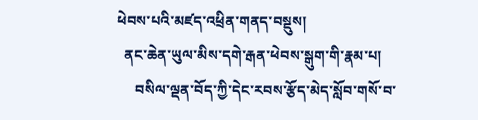ཕེབས་པའི་མཛད་འཕྲིན་གནད་བསྡུས།
  ནང་ཆེན་ཡུལ་མིས་དགེ་རྒན་ཕེབས་སྒུག་གི་རྣམ་པ།
     བསིལ་ལྡན་བོད་ཀྱི་དེང་རབས་རྩོད་མེད་སློབ་གསོ་བ་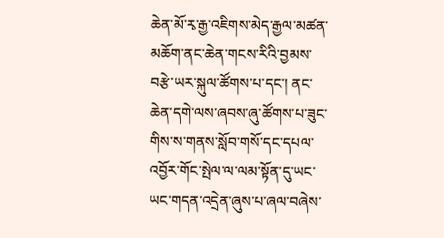ཆེན་མོ་རྭ་རྒྱ་འཇིགས་མེད་རྒྱལ་མཚན་མཆོག་ནང་ཆེན་གངས་རིའི་བྱམས་བརྩེ་ཡར་སྐུལ་ཚོགས་པ་དང་། ནང་ཆེན་དགེ་ལས་ཞབས་ཞུ་ཚོགས་པ་ཟུང་གིས་ས་གནས་སློབ་གསོ་དང་དཔལ་འབྱོར་གོང་སྤེལ་ལ་ལམ་སྟོན་དུ་ཡང་ཡང་གདན་འདྲེན་ཞུས་པ་ཞལ་བཞེས་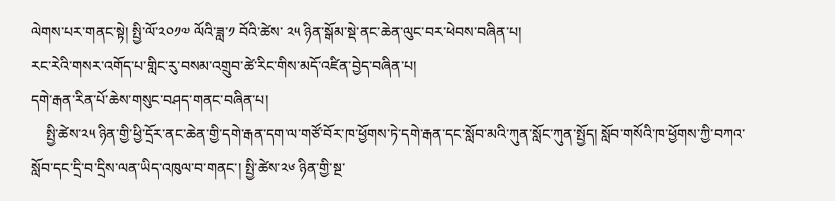ལེགས་པར་གནང་སྟེ། སྤྱི་ལོ་༢༠༡༧ ལོའི་ཟླ་༡ བོའི་ཚེས་ ༢༥ ཉིན་སྒོམ་སྡེ་ནང་ཆེན་ལུང་བར་ཕེབས་བཞིན་པ།
རང་རེའི་གསར་འགོད་པ་གླིང་རུ་བསམ་འགྲུབ་ཚེ་རིང་གིས་མདོ་འཛིན་བྱེད་བཞིན་པ།
དགེ་རྒན་རིན་པོ་ཆེས་གསུང་བཤད་གནང་བཞིན་པ།
    སྤྱི་ཚེས་༢༥ ཉིན་གྱི་ཕྱི་དྲོར་ནང་ཆེན་གྱི་དགེ་རྒན་དག་ལ་གཙོ་བོར་ཁ་ཕྱོགས་ཏེ་དགེ་རྒན་དང་སློབ་མའི་ཀུན་སློང་ཀུན་སྤྱོད། སློབ་གསོའི་ཁ་ཕྱོགས་ཀྱི་བཀའ་སློབ་དང་དྲི་བ་དྲིས་ལན་ཡིད་འཁུལ་བ་གནང་། སྤྱི་ཚེས་༢༦ ཉིན་གྱི་སྔ་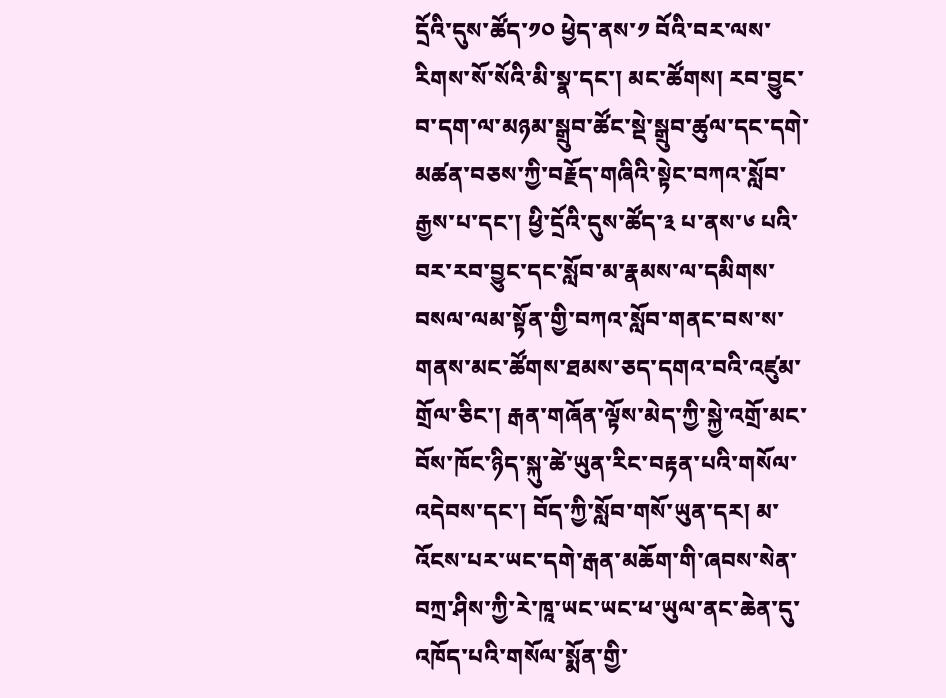དྲོའི་དུས་ཚོད་༡༠ ཕྱེད་ནས་༡ བོའི་བར་ལས་རིགས་སོ་སོའི་མི་སྣ་དང་། མང་ཚོགས། རབ་བྱུང་བ་དག་ལ་མཉམ་སྒྲུབ་ཚོང་སྡེ་སྒྲུབ་ཚུལ་དང་དགེ་མཚན་བཅས་ཀྱི་བརྗོད་གཞིའི་སྟེང་བཀའ་སློབ་རྒྱས་པ་དང་། ཕྱི་དྲོའི་དུས་ཚོད་༣ པ་ནས་༦ པའི་བར་རབ་བྱུང་དང་སློབ་མ་རྣམས་ལ་དམིགས་བསལ་ལམ་སྟོན་གྱི་བཀའ་སློབ་གནང་བས་ས་གནས་མང་ཚོགས་ཐམས་ཅད་དགའ་བའི་འཛུམ་གྲོལ་ཅིང་། རྒན་གཞོན་ལྟོས་མེད་ཀྱི་སྐྱེ་འགྲོ་མང་བོས་ཁོང་ཉིད་སྐུ་ཚེ་ཡུན་རིང་བརྟན་པའི་གསོལ་འདེབས་དང་། བོད་ཀྱི་སློབ་གསོ་ཡུན་དར། མ་འོངས་པར་ཡང་དགེ་རྒན་མཆོག་གི་ཞབས་སེན་བཀྲ་ཤིས་ཀྱི་རེ་ཁཱ་ཡང་ཡང་ཕ་ཡུལ་ནང་ཆེན་དུ་འཁོད་པའི་གསོལ་སྨོན་གྱི་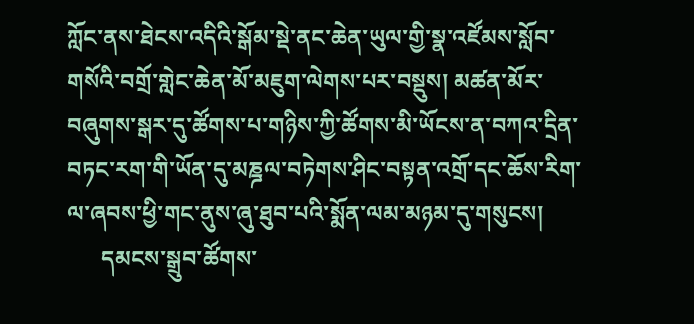ཀློང་ནས་ཐེངས་འདིའི་སྒོམ་སྡེ་ནང་ཆེན་ཡུལ་གྱི་སྣ་འཛོམས་སློབ་གསོའི་བགྲོ་གླེང་ཆེན་མོ་མཇུག་ལེགས་པར་བསྡུས། མཚན་མོར་བཞུགས་སྒར་དུ་ཚོགས་པ་གཉིས་ཀྱི་ཚོགས་མི་ཡོངས་ན་བཀའ་དྲིན་བཏང་རག་གི་ཡོན་དུ་མཎྜལ་བཏེགས་ཤིང་བསྟན་འགྲོ་དང་ཆོས་རིག་ལ་ཞབས་ཕྱི་གང་ནུས་ཞུ་ཐུབ་པའི་སྨོན་ལམ་མཉམ་དུ་གསུངས།
      དམངས་སྒྲུབ་ཚོགས་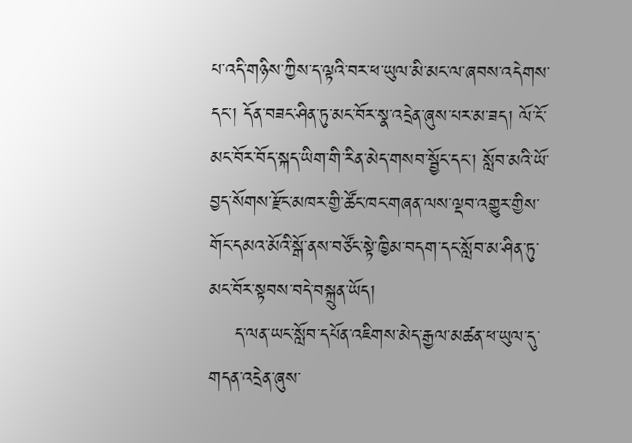པ་འདི་གཉིས་ཀྱིས་ད་ལྟའི་བར་ཕ་ཡུལ་མི་མང་ལ་ཞབས་འདེགས་དང་། དོན་བཟང་ཤིན་ཏུ་མང་བོར་སྣ་འདྲེན་ཞུས་པར་མ་ཟད། ལོ་ངོ་མང་བོར་བོད་སྐད་ཡིག་གི་རིན་མེད་གསབ་སྦྱོང་དང་། སློབ་མའི་ཡོ་བྱད་སོགས་རྫོང་མཁར་གྱི་ཚོང་ཁང་གཞན་ལས་ལྡབ་འགྱུར་གྱིས་གོང་དམའ་མོའི་སྒོ་ནས་བཙོང་སྟེ་ཁྱིམ་བདག་དང་སློབ་མ་ཤིན་ཏུ་མང་བོར་སྟབས་བདེ་བསྐྲུན་ཡོད།
    ད་ལན་ཡང་སློབ་དཔོན་འཇིགས་མེད་རྒྱལ་མཚན་ཕ་ཡུལ་དུ་གདན་འདྲེན་ཞུས་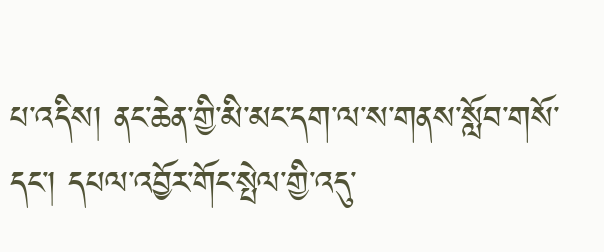པ་འདིས། ནང་ཆེན་གྱི་མི་མང་དག་ལ་ས་གནས་སློབ་གསོ་དང་། དཔལ་འབྱོར་གོང་སྤེལ་གྱི་འདུ་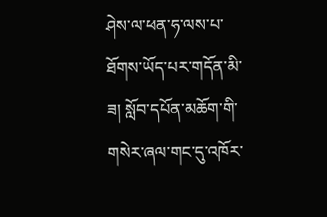ཤེས་ལ་ཕན་ཧ་ལས་པ་ཐོགས་ཡོད་པར་གདོན་མི་ཟ། སློབ་དཔོན་མཆོག་གི་གསེར་ཞལ་གང་དུ་འཁོར་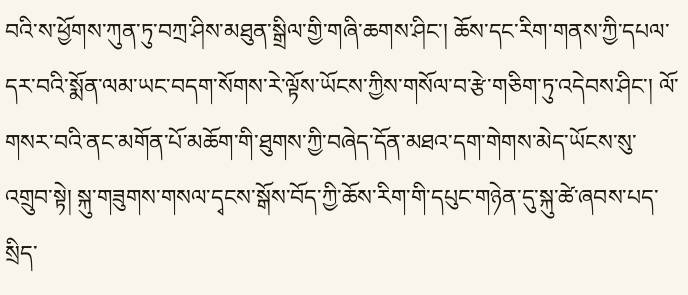བའི་ས་ཕྱོགས་ཀུན་ཏུ་བཀྲ་ཤིས་མཐུན་སྒྲིལ་གྱི་གཞི་ཆགས་ཤིང་། ཆོས་དང་རིག་གནས་ཀྱི་དཔལ་དར་བའི་སྨོན་ལམ་ཡང་བདག་སོགས་རེ་ལྟོས་ཡོངས་ཀྱིས་གསོལ་བ་རྩེ་གཅིག་ཏུ་འདེབས་ཤིང་། ལོ་གསར་བའི་ནང་མགོན་པོ་མཆོག་གི་ཐུགས་ཀྱི་བཞེད་དོན་མཐའ་དག་གེགས་མེད་ཡོངས་སུ་འགྲུབ་སྟེ། སྐུ་གཟུགས་གསལ་དྭངས་སྒོས་བོད་ཀྱི་ཆོས་རིག་གི་དཔུང་གཉེན་དུ་སྐུ་ཚེ་ཞབས་པད་སྲིད་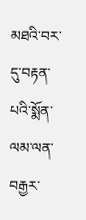མཐའི་བར་དུ་བརྟན་པའི་སྨོན་ལམ་ལན་བརྒྱར་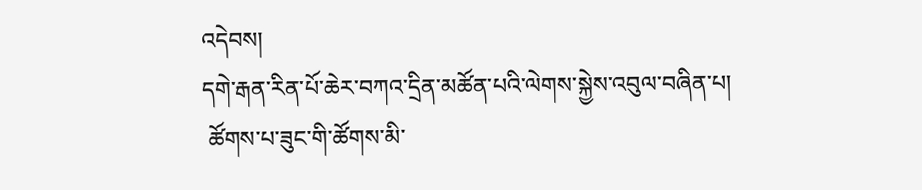འདེབས།
དགེ་རྒན་རིན་པོ་ཆེར་བཀའ་དྲིན་མཚོན་པའི་ལེགས་སྐྱེས་འབུལ་བཞིན་པ།
 ཚོགས་པ་ཟུང་གི་ཚོགས་མི་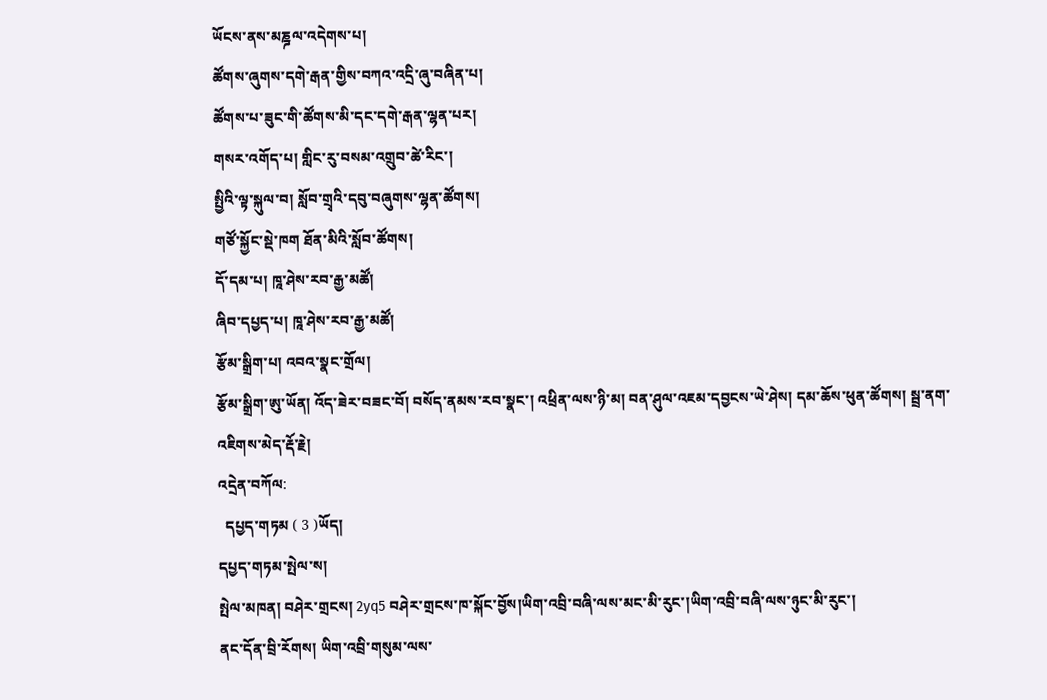ཡོངས་ནས་མཎྜལ་འདེགས་པ།
ཚོགས་ཞུགས་དགེ་རྒན་གྱིས་བཀའ་འདྲི་ཞུ་བཞིན་པ།
ཚོགས་པ་ཟུང་གི་ཚོགས་མི་དང་དགེ་རྒན་ལྷན་པར།
གསར་འགོད་པ། གླིང་རུ་བསམ་འགྲུབ་ཚེ་རིང་།
སྤྱིའི་ལྟ་སྐུལ་བ། སློབ་གྲྭའི་དབུ་བཞུགས་ལྷན་ཚོགས།
གཙོ་སྐྱོང་སྡེ་ཁག ཐོན་མིའི་སློབ་ཚོགས།
དོ་དམ་པ། ཁཱ་ཤེས་རབ་རྒྱ་མཚོ།
ཞིབ་དཔྱད་པ། ཁཱ་ཤེས་རབ་རྒྱ་མཚོ།
རྩོམ་སྒྲིག་པ། འབའ་སྣང་གྲོལ།
རྩོམ་སྒྲིག་ཨུ་ཡོན། འོད་ཟེར་བཟང་བོ། བསོད་ནམས་རབ་སྣང་། འཕྲིན་ལས་ཉི་མ། བན་ཤུལ་འཇམ་དབྱངས་ཡེ་ཤེས། དམ་ཆོས་ཕུན་ཚོགས། སྦྲ་ནག་འཇིགས་མེད་རྡོ་རྗེ།
འདྲེན་བཀོལ:
  དཔྱད་གཏམ ( 3 )ཡོད།
དཔྱད་གཏམ་སྤེལ་ས།
སྤེལ་མཁན། བཤེར་གྲངས། 2yq5 བཤེར་གྲངས་ཁ་སྐོང་བྱོས།ཡིག་འབྲི་བཞི་ལས་མང་མི་རུང་།ཡིག་འབྲི་བཞི་ལས་ཉུང་མི་རུང་།
ནང་དོན་བྲི་རོགས། ཡིག་འབྲི་གསུམ་ལས་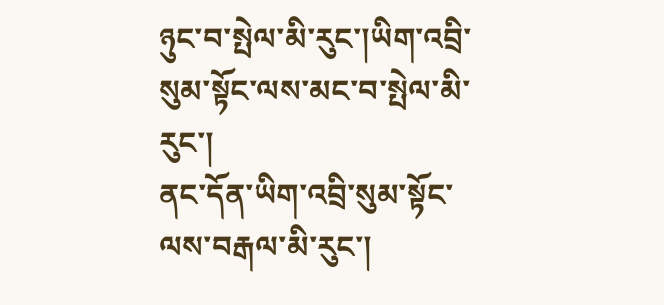ཉུང་བ་སྤེལ་མི་རུང་།ཡིག་འབྲི་སུམ་སྟོང་ལས་མང་བ་སྤེལ་མི་རུང་།
ནང་དོན་ཡིག་འབྲི་སུམ་སྟོང་ལས་བརྒལ་མི་རུང་།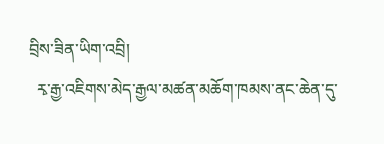བྲིས་ཟིན་ཡིག་འབྲི།
  རྭ་རྒྱ་འཇིགས་མེད་རྒྱལ་མཚན་མཆོག་ཁམས་ནང་ཆེན་དུ་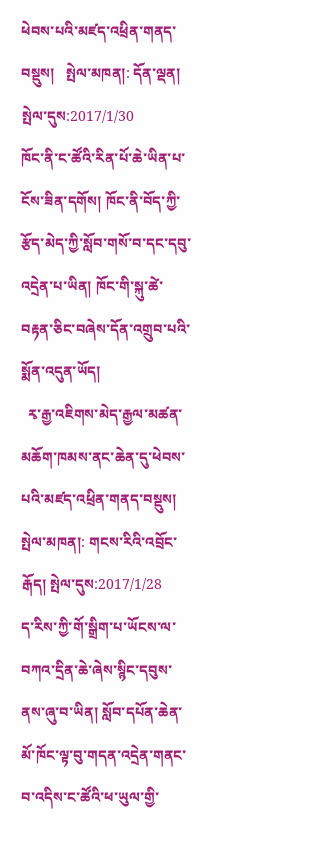ཕེབས་པའི་མཛད་འཕྲིན་གནད་བསྡུས།   སྤེལ་མཁན།: དོན་ལྡན། སྤེལ་དུས:2017/1/30
ཁོང་ནི་ང་ཚོའི་རིན་པོ་ཆེ་ཡིན་པ་ངོས་ཟིན་དགོས། ཁོང་ནི་བོད་ཀྱི་རྩོད་མེད་ཀྱི་སློབ་གསོ་བ་དང་དབུ་འདྲེན་པ་ཡིན། ཁོང་གི་སྐུ་ཚེ་བརྟན་ཅིང་བཞེས་དོན་འགྲུབ་པའི་སྨོན་འདུན་ཡོད།
  རྭ་རྒྱ་འཇིགས་མེད་རྒྱལ་མཚན་མཆོག་ཁམས་ནང་ཆེན་དུ་ཕེབས་པའི་མཛད་འཕྲིན་གནད་བསྡུས།   སྤེལ་མཁན།: གངས་རིའི་འབྲོང་རྒོད། སྤེལ་དུས:2017/1/28
ད་རིས་ཀྱི་གོ་སྒྲིག་པ་ཡོངས་ལ་བཀའ་དྲིན་ཆེ་ཞེས་སྙིང་དབུས་ནས་ཞུ་བ་ཡིན། སློབ་དཔོན་ཆེན་མོ་ཁོང་ལྟ་བུ་གདན་འདྲེན་གནང་བ་འདིས་ང་ཚོའི་ཕ་ཡུལ་གྱི་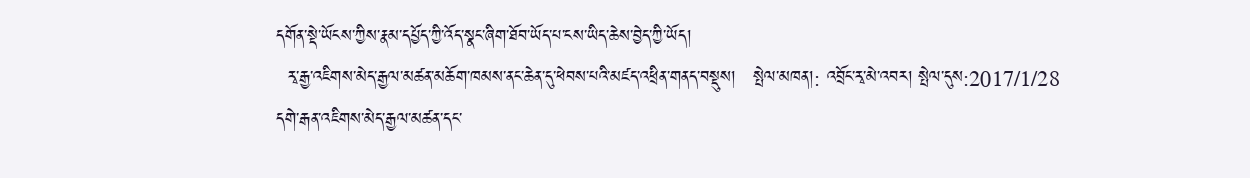དགོན་སྡེ་ཡོངས་ཀྱིས་རྣམ་དཔྱོད་ཀྱི་འོད་སྣང་ཞིག་ཐོབ་ཡོད་པ་ངས་ཡིད་ཆེས་བྱེད་ཀྱི་ཡོད།
  རྭ་རྒྱ་འཇིགས་མེད་རྒྱལ་མཚན་མཆོག་ཁམས་ནང་ཆེན་དུ་ཕེབས་པའི་མཛད་འཕྲིན་གནད་བསྡུས།   སྤེལ་མཁན།: འབྲོང་རྭ་མེ་འབར། སྤེལ་དུས:2017/1/28
དགེ་རྒན་འཇིགས་མེད་རྒྱལ་མཚན་དང་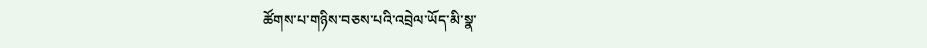ཚོགས་པ་གཉིས་བཅས་པའི་འབྲེལ་ཡོད་མི་སྣ་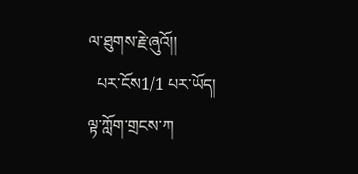ལ་ཐུགས་རྗེ་ཞུའོ།།
  པར་ངོས1/1 པར་ཡོད།
ལྟ་ཀློག་གྲངས་ཀ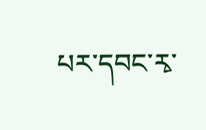པར་དབང་རྭ་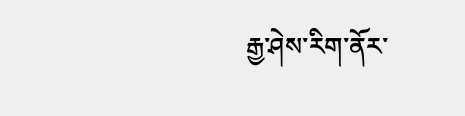རྒྱ་ཤེས་རིག་ནོར་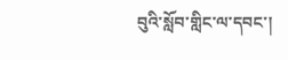བུའི་སློབ་གླིང་ལ་དབང་།